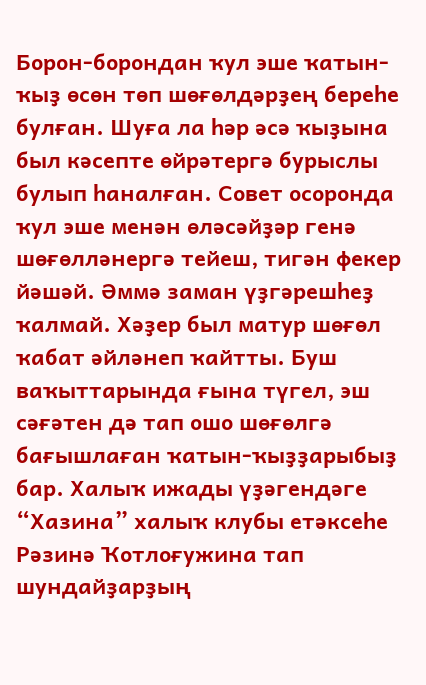Борон-борондан ҡул эше ҡатын-ҡыҙ өсөн төп шөғөлдәрҙең береһе булған. Шуға ла һәр әсә ҡыҙына был кәсепте өйрәтергә бурыслы булып һаналған. Совет осоронда ҡул эше менән өләсәйҙәр генә шөғөлләнергә тейеш, тигән фекер йәшәй. Әммә заман үҙгәрешһеҙ ҡалмай. Хәҙер был матур шөғөл ҡабат әйләнеп ҡайтты. Буш ваҡыттарында ғына түгел, эш сәғәтен дә тап ошо шөғөлгә бағышлаған ҡатын-ҡыҙҙарыбыҙ бар. Халыҡ ижады үҙәгендәге “Хазина” халыҡ клубы етәксеһе Рәзинә Ҡотлоғужина тап шундайҙарҙың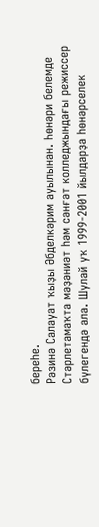береһе.
Рәзинә Салауат ҡыҙы Әбделкәрим ауылынан. Һөнәри белемде Стәрлетамаҡта мәҙәниәт һәм сәнғәт колледжындағы режиссер бүлегендә ала. Шулай уҡ 1999-2001 йылдарҙа һөнәрселек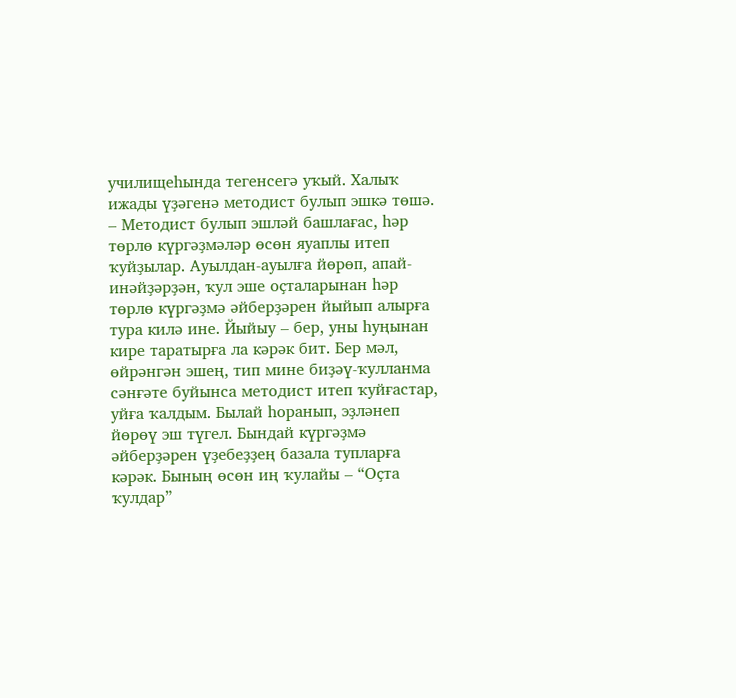училищеһында тегенсегә уҡый. Халыҡ ижады үҙәгенә методист булып эшкә төшә.
– Методист булып эшләй башлағас, һәр төрлө күргәҙмәләр өсөн яуаплы итеп ҡуйҙылар. Ауылдан-ауылға йөрөп, апай-инәйҙәрҙән, ҡул эше оҫталарынан һәр төрлө күргәҙмә әйберҙәрен йыйып алырға тура килә ине. Йыйыу – бер, уны һуңынан кире таратырға ла кәрәк бит. Бер мәл, өйрәнгән эшең, тип мине биҙәү-ҡулланма сәнғәте буйынса методист итеп ҡуйғастар, уйға ҡалдым. Былай һоранып, эҙләнеп йөрөү эш түгел. Бындай күргәҙмә әйберҙәрен үҙебеҙҙең базала тупларға кәрәк. Бының өсөн иң ҡулайы – “Оҫта ҡулдар”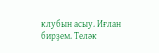клубын асыу. Иғлан бирҙем. Теләк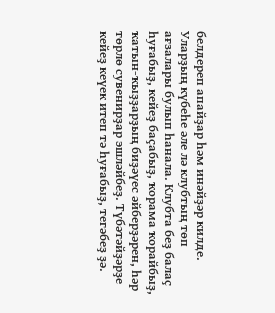белдереп апайҙар һәм инәйҙәр килде. Уларҙың күбеһе әле лә клубтың төп ағзалары булып һанала. Клубта беҙ балаҫ һуғабыҙ, кейеҙ баҫабыҙ, ҡорама ҡорайбыҙ, ҡатын-ҡыҙҙарҙың биҙәүес әйберҙәрен, һәр төрлө сувенирҙар эшләйбеҙ. Түбәтәйҙәрҙе кейеҙ кеүек итеп тә һуғабыҙ, тегәбеҙ ҙә.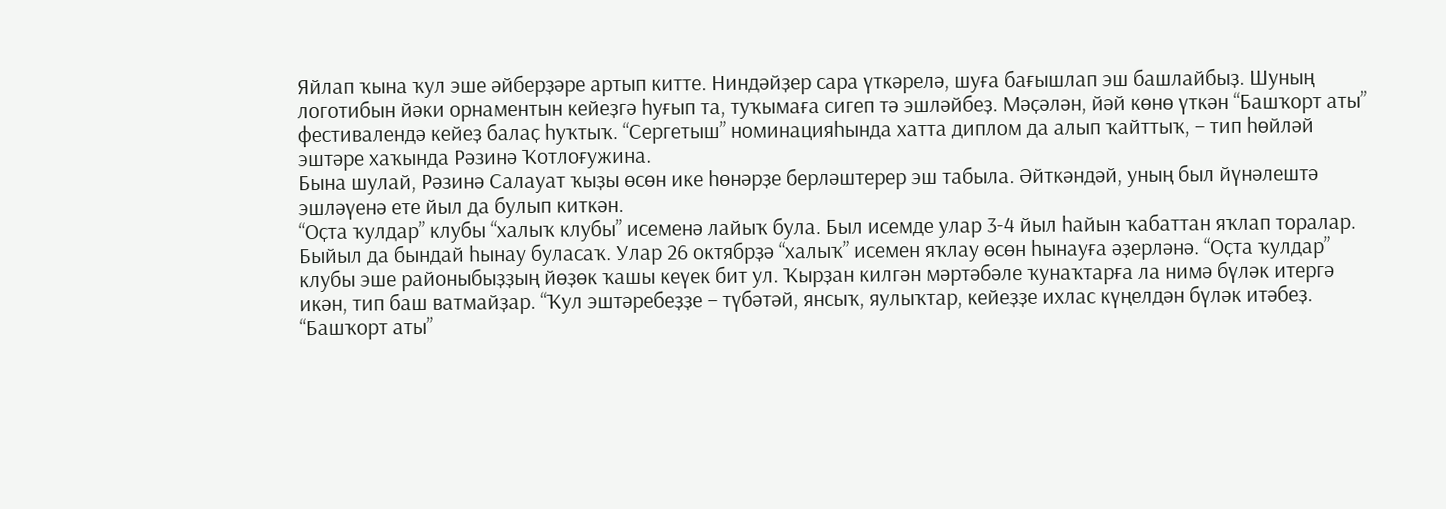Яйлап ҡына ҡул эше әйберҙәре артып китте. Ниндәйҙер сара үткәрелә, шуға бағышлап эш башлайбыҙ. Шуның логотибын йәки орнаментын кейеҙгә һуғып та, туҡымаға сигеп тә эшләйбеҙ. Мәҫәлән, йәй көнө үткән “Башҡорт аты” фестивалендә кейеҙ балаҫ һуҡтыҡ. “Сергетыш” номинацияһында хатта диплом да алып ҡайттыҡ, – тип һөйләй эштәре хаҡында Рәзинә Ҡотлоғужина.
Бына шулай, Рәзинә Салауат ҡыҙы өсөн ике һөнәрҙе берләштерер эш табыла. Әйткәндәй, уның был йүнәлештә эшләүенә ете йыл да булып киткән.
“Оҫта ҡулдар” клубы “халыҡ клубы” исеменә лайыҡ була. Был исемде улар 3-4 йыл һайын ҡабаттан яҡлап торалар. Быйыл да бындай һынау буласаҡ. Улар 26 октябрҙә “халыҡ” исемен яҡлау өсөн һынауға әҙерләнә. “Оҫта ҡулдар” клубы эше районыбыҙҙың йөҙөк ҡашы кеүек бит ул. Ҡырҙан килгән мәртәбәле ҡунаҡтарға ла нимә бүләк итергә икән, тип баш ватмайҙар. “Ҡул эштәребеҙҙе – түбәтәй, янсыҡ, яулыҡтар, кейеҙҙе ихлас күңелдән бүләк итәбеҙ. “Башҡорт аты”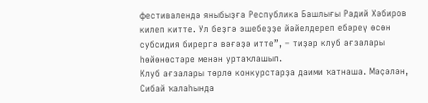фестивалендә яныбыҙға Республика Башлығы Радий Хәбиров килеп китте. Ул беҙгә эшебеҙҙе йәйелдереп ебәреү өсөн субсидия бирергә вәғәҙә итте”, – тиҙәр клуб ағзалары һөйөнөстәре менән уртаҡлашып.
Клуб ағзалары төрлө конкурстарҙа даими ҡатнаша. Мәҫәлән, Сибай ҡалаһында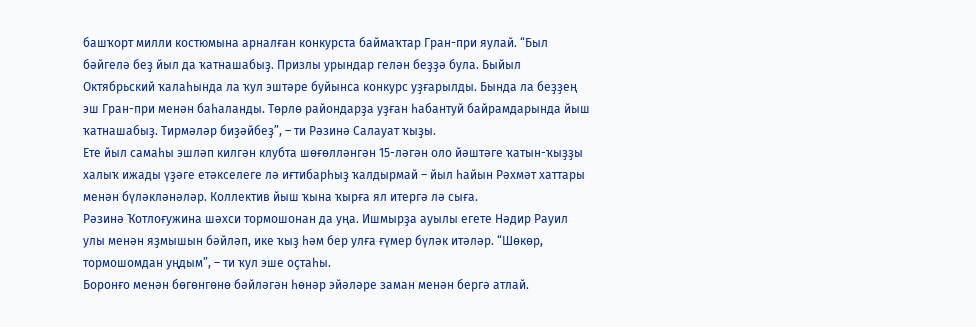башҡорт милли костюмына арналған конкурста баймаҡтар Гран-при яулай. “Был бәйгелә беҙ йыл да ҡатнашабыҙ. Призлы урындар гелән беҙҙә була. Быйыл Октябрьский ҡалаһында ла ҡул эштәре буйынса конкурс уҙғарылды. Бында ла беҙҙең эш Гран-при менән баһаланды. Төрлө райондарҙа уҙған һабантуй байрамдарында йыш ҡатнашабыҙ. Тирмәләр биҙәйбеҙ”, – ти Рәзинә Салауат ҡыҙы.
Ете йыл самаһы эшләп килгән клубта шөғөлләнгән 15-ләгән оло йәштәге ҡатын-ҡыҙҙы халыҡ ижады үҙәге етәкселеге лә иғтибарһыҙ ҡалдырмай – йыл һайын Рәхмәт хаттары менән бүләкләнәләр. Коллектив йыш ҡына ҡырға ял итергә лә сыға.
Рәзинә Ҡотлоғужина шәхси тормошонан да уңа. Ишмырҙа ауылы егете Нәдир Рауил улы менән яҙмышын бәйләп, ике ҡыҙ һәм бер улға ғүмер бүләк итәләр. “Шөкөр, тормошомдан уңдым”, – ти ҡул эше оҫтаһы.
Боронғо менән бөгөнгөнө бәйләгән һөнәр эйәләре заман менән бергә атлай.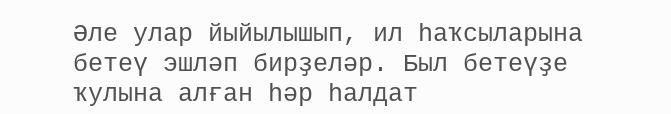Әле улар йыйылышып, ил һаҡсыларына бетеү эшләп бирҙеләр. Был бетеүҙе ҡулына алған һәр һалдат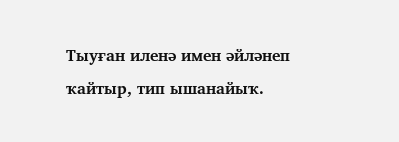Тыуған иленә имен әйләнеп ҡайтыр, тип ышанайыҡ.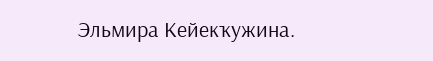Эльмира Кейекҡужина.